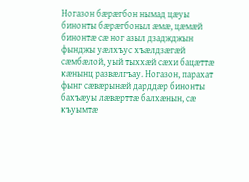Ногазон бæрæгбон нымад цæуы бинонты бæрæгбоныл æмæ, цæмæй бинонтæ сæ ног азыл дзаджджын фынджы уæлхъус хъæлдзæгæй сæмбæлой, уый тыххæй сæхи бацæттæ кæнынц развæлгъау. Ногазон, парахат фынг сæвæрынæй дарддæр бинонты бахъæуы лæвæрттæ балхæнын, сæ къуымтæ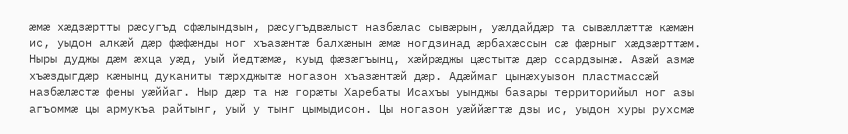æмæ хæдзæртты рæсугъд сфæлындзын, рæсугъдвæлыст назбæлас сывæрын, уæлдайдæр та сывæллæттæ кæмæн ис, уыдон алкæй дæр фæфæнды ног хъазæнтæ балхæнын æмæ ногдзинад æрбахæссын сæ фæрныг хæдзæрттæм. Ныры дуджы дæм æхца уæд, уый йедтæмæ, куыд фæзæгъынц, хæйрæджы цæстытæ дæр ссардзынæ. Азæй азмæ хъæздыгдæр кæнынц дуканиты тæрхджытæ ногазон хъазæнтæй дæр. Адæймаг цынæхуызон пластмассæй назбæлæстæ фены уæййаг. Ныр дæр та нæ горæты Харебаты Исахъы уынджы базары территорийыл ног азы агъоммæ цы армукъа райтынг, уый у тынг цымыдисон. Цы ногазон уæййæгтæ дзы ис, уыдон хуры рухсмæ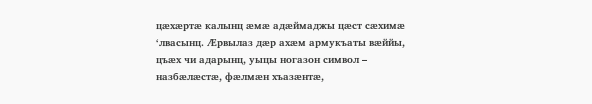цæхæртæ калынц æмæ адæймаджы цæст сæхимæ ‘лвасынц. Æрвылаз дæр ахæм армукъаты вæййы, цъæх чи адарынц, уыцы ногазон символ – назбæлæстæ, фæлмæн хъазæнтæ,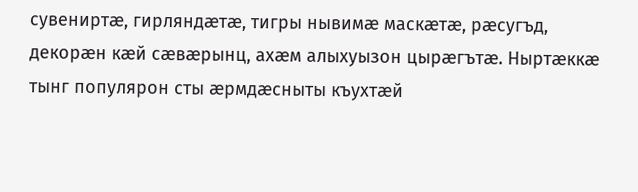сувениртæ, гирляндæтæ, тигры нывимæ маскæтæ, рæсугъд, декорæн кæй сæвæрынц, ахæм алыхуызон цырæгътæ. Ныртæккæ тынг популярон сты æрмдæсныты къухтæй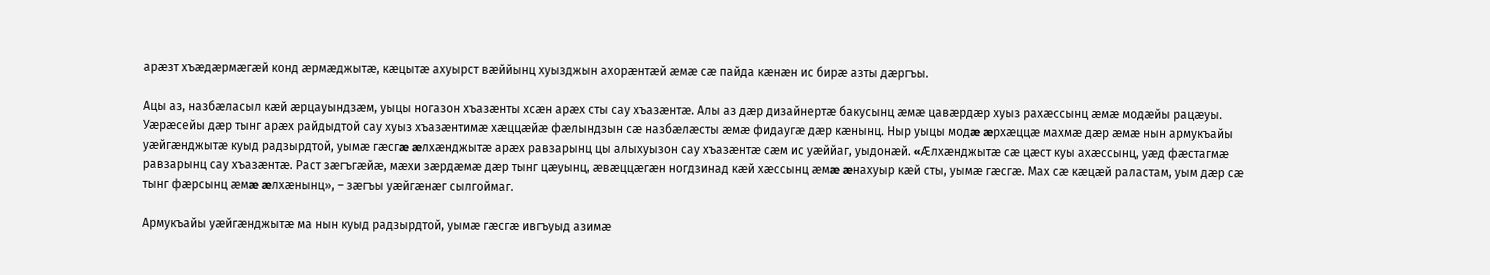арæзт хъæдæрмæгæй конд æрмæджытæ, кæцытæ ахуырст вæййынц хуызджын ахорæнтæй æмæ сæ пайда кæнæн ис бирæ азты дæргъы.

Ацы аз, назбæласыл кæй æрцауындзæм, уыцы ногазон хъазæнты хсæн арæх сты сау хъазæнтæ. Алы аз дæр дизайнертæ бакусынц æмæ цавæрдæр хуыз рахæссынц æмæ модæйы рацæуы. Уæрæсейы дæр тынг арæх райдыдтой сау хуыз хъазæнтимæ хæццæйæ фæлындзын сæ назбæлæсты æмæ фидаугæ дæр кæнынц. Ныр уыцы модæ æрхæццæ махмæ дæр æмæ нын армукъайы уæйгæнджытæ куыд радзырдтой, уымæ гæсгæ æлхæнджытæ арæх равзарынц цы алыхуызон сау хъазæнтæ сæм ис уæййаг, уыдонæй. «Æлхæнджытæ сæ цæст куы ахæссынц, уæд фæстагмæ равзарынц сау хъазæнтæ. Раст зæгъгæйæ, мæхи зæрдæмæ дæр тынг цæуынц, æвæццæгæн ногдзинад кæй хæссынц æмæ æнахуыр кæй сты, уымæ гæсгæ. Мах сæ кæцæй раластам, уым дæр сæ тынг фæрсынц æмæ æлхæнынц», – зæгъы уæйгæнæг сылгоймаг.

Армукъайы уæйгæнджытæ ма нын куыд радзырдтой, уымæ гæсгæ ивгъуыд азимæ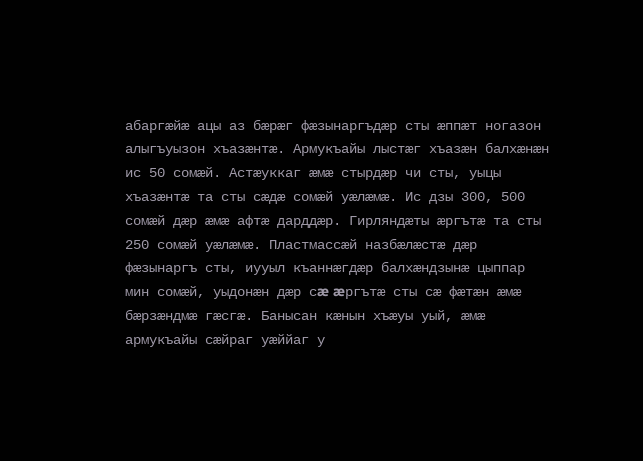абаргæйæ ацы аз бæрæг фæзынаргъдæр сты æппæт ногазон алыгъуызон хъазæнтæ. Армукъайы лыстæг хъазæн балхæнæн ис 50 сомæй. Астæуккаг æмæ стырдæр чи сты, уыцы хъазæнтæ та сты сæдæ сомæй уæлæмæ. Ис дзы 300, 500 сомæй дæр æмæ афтæ дарддæр. Гирляндæты æргътæ та сты 250 сомæй уæлæмæ. Пластмассæй назбæлæстæ дæр фæзынаргъ сты, иууыл къаннæгдæр балхæндзынæ цыппар мин сомæй, уыдонæн дæр сæ æргътæ сты сæ фæтæн æмæ бæрзæндмæ гæсгæ. Банысан кæнын хъæуы уый, æмæ армукъайы сæйраг уæййаг у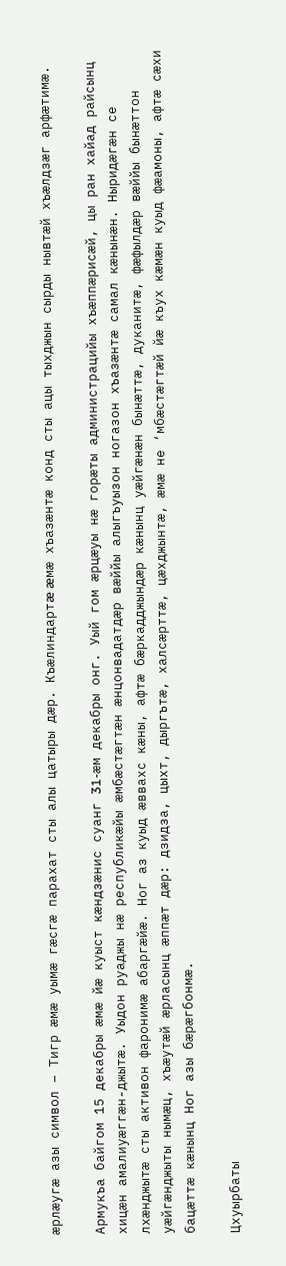æрлæугæ азы символ – Тигр æмæ уымæ гæсгæ парахат сты алы цатыры дæр. Къæлиндартæ æмæ хъазæнтæ конд сты ацы тыхджын сырды нывтæй хъæлдзæг арфæтимæ.

Армукъа байгом 15 декабры æмæ йæ куыст кæндзæнис суанг 31-æм декабры онг. Уый гом æрцæуы нæ горæты администрацийы хъæппæрисæй, цы ран хайад райсынц хицæн амалиуæггæн-джытæ. Уыдон руаджы нæ республикæйы æмбæстæгтæн æнцонвадатдæр вæййы алыгъуызон ногазон хъазæнтæ самал кæнынæн. Ныридæгæн се лхæнджытæ сты активон фаронимæ абаргæйæ. Ног аз куыд æввахс кæны, афтæ бæркадджындæр кæнынц уæйгæнæн бынæттæ, дуканитæ, фæфылдæр вæййы бынæттон уæйгæнджыты нымæц, хъæутæй æрласынц æппæт дæр: дзидза, цыхт, дыргътæ, халсæрттæ, цæхджынтæ, æмæ не ‘мбæстæгтæй йæ къух кæмæн куыд фæамоны, афтæ сæхи бацæттæ кæнынц Ног азы бæрæгбонмæ.

Цхуырбаты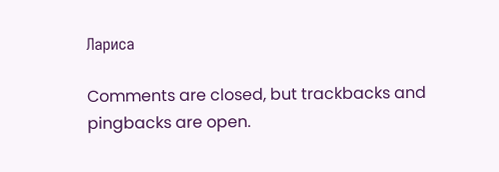Лариса

Comments are closed, but trackbacks and pingbacks are open.